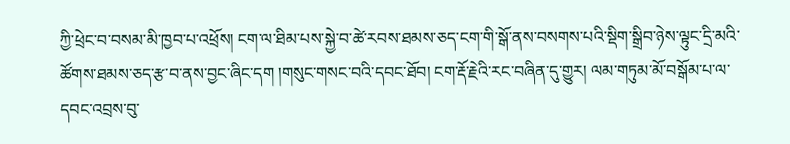ཀྱི་ཕྲེང་བ་བསམ་མི་ཁྱབ་པ་འཕྲོས། ངག་ལ་ཐིམ་པས་སྐྱེ་བ་ཚེ་རབས་ཐམས་ཅད་ངག་གི་སྒོ་ནས་བསགས་པའི་སྡིག་སྒྲིབ་ཉེས་ལྟུང་དྲི་མའི་ཚོགས་ཐམས་ཅད་རྩ་བ་ནས་བྱང་ཞིང་དག །གསུང་གསང་བའི་དབང་ཐོབ། ངག་རྡོ་རྗེའི་རང་བཞིན་དུ་གྱུར། ལམ་གཏུམ་མོ་བསྒོམ་པ་ལ་དབང་འབྲས་བུ་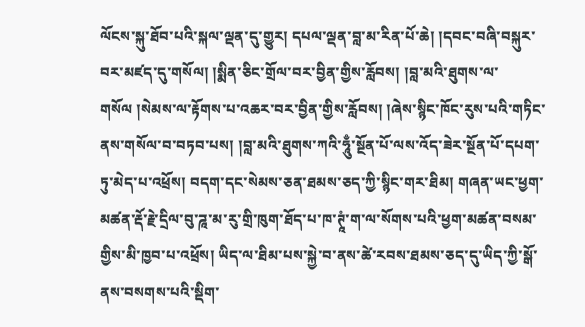ལོངས་སྐུ་ཐོབ་པའི་སྐལ་ལྡན་དུ་གྱུར། དཔལ་ལྡན་བླ་མ་རིན་པོ་ཆེ། །དབང་བཞི་བསྐུར་བར་མཛད་དུ་གསོལ། །སྨིན་ཅིང་གྲོལ་བར་བྱིན་གྱིས་རློབས། །བླ་མའི་ཐུགས་ལ་གསོལ །སེམས་ལ་རྟོགས་པ་འཆར་བར་བྱིན་གྱིས་རློབས། །ཞེས་སྙིང་ཁོང་རུས་པའི་གཏིང་ནས་གསོལ་བ་བཏབ་པས། །བླ་མའི་ཐུགས་ཀའི་ཧཱུྃ་སྔོན་པོ་ལས་འོད་ཟེར་སྔོན་པོ་དཔག་ཏུ་མེད་པ་འཕྲོས། བདག་དང་སེམས་ཅན་ཐམས་ཅད་ཀྱི་སྙིང་གར་ཐིམ། གཞན་ཡང་ཕྱག་མཚན་རྡོ་རྗེ་དྲིལ་བུ་ཌཱ་མ་རུ་གྲི་ཁུག་ཐོད་པ་ཁ་ཊཱཾ་ག་ལ་སོགས་པའི་ཕྱག་མཚན་བསམ་གྱིས་མི་ཁྱབ་པ་འཕྲོས། ཡིད་ལ་ཐིམ་པས་སྐྱེ་བ་ནས་ཚེ་རབས་ཐམས་ཅད་དུ་ཡིད་ཀྱི་སྒོ་ནས་བསགས་པའི་སྡིག་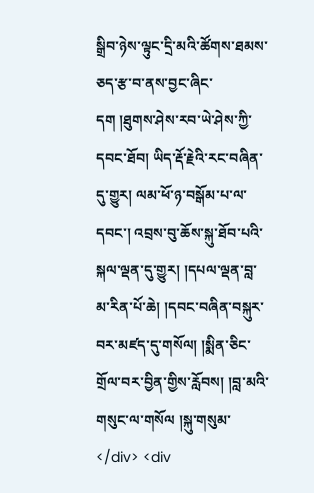སྒྲིབ་ཉེས་ལྟུང་དྲི་མའི་ཚོགས་ཐམས་ཅད་རྩ་བ་ནས་བྱང་ཞིང་དག །ཐུགས་ཤེས་རབ་ཡེ་ཤེས་ཀྱི་དབང་ཐོབ། ཡིད་རྡོ་རྗེའི་རང་བཞིན་དུ་གྱུར། ལམ་ཕོ་ཉ་བསྒོམ་པ་ལ་དབང་། འབྲས་བུ་ཆོས་སྐུ་ཐོབ་པའི་སྐལ་ལྡན་དུ་གྱུར། །དཔལ་ལྡན་བླ་མ་རིན་པོ་ཆེ། །དབང་བཞིན་བསྐུར་བར་མཛད་དུ་གསོལ། །སྨིན་ཅིང་གྲོལ་བར་བྱིན་གྱིས་རློབས། །བླ་མའི་གསུང་ལ་གསོལ །སྐུ་གསུམ་</div> <div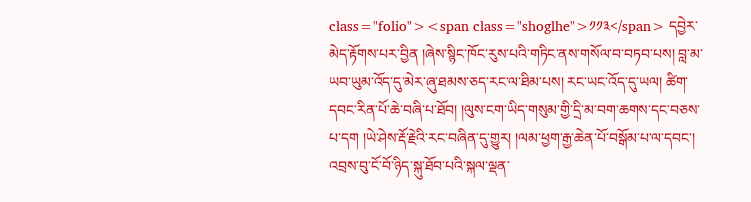class="folio"><span class="shoglhe">༡༡༣</span> དབྱེར་མེད་རྟོགས་པར་བྱིན །ཞེས་སྙིང་ཁོང་རུས་པའི་གཏིང་ནས་གསོལ་བ་བཏབ་པས། བླ་མ་ཡབ་ཡུམ་འོད་དུ་མེར་ཞུ་ཐམས་ཅད་རང་ལ་ཐིམ་པས། རང་ཡང་འོད་དུ་ཡལ། ཚིག་དབང་རིན་པོ་ཆེ་བཞི་པ་ཐོབ། །ལུས་ངག་ཡིད་གསུམ་གྱི་དྲི་མ་བག་ཆགས་དང་བཅས་པ་དག །ཡེ་ཤེས་རྡོ་རྗེའི་རང་བཞིན་དུ་གྱུར། །ལམ་ཕྱག་རྒྱ་ཆེན་པོ་བསྒོམ་པ་ལ་དབང་། འབྲས་བུ་ངོ་བོ་ཉིད་སྐུ་ཐོབ་པའི་སྐལ་ལྡན་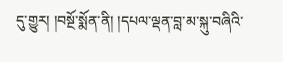དུ་གྱུར། །བསྔོ་སྨོན་ནི། །དཔལ་ལྡན་བླ་མ་སྐུ་བཞིའི་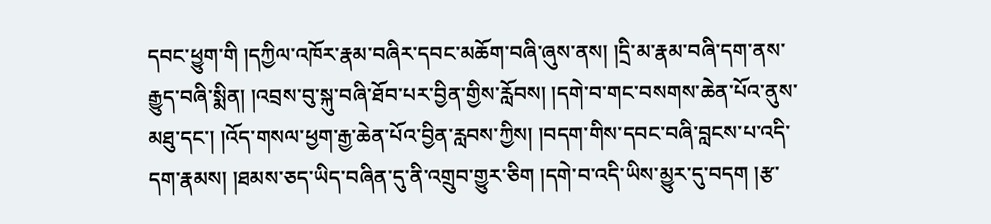དབང་ཕྱུག་གི །དཀྱིལ་འཁོར་རྣམ་བཞིར་དབང་མཆོག་བཞི་ཞུས་ནས། །དྲི་མ་རྣམ་བཞི་དག་ནས་རྒྱུད་བཞི་སྨིན། །འབྲས་བུ་སྐུ་བཞི་ཐོབ་པར་བྱིན་གྱིས་རློབས། །དགེ་བ་གང་བསགས་ཆེན་པོའ་ནུས་མཐུ་དང་། །འོད་གསལ་ཕྱག་རྒྱ་ཆེན་པོའ་བྱིན་རླབས་ཀྱིས། །བདག་གིས་དབང་བཞི་བླངས་པ་འདི་དག་རྣམས། །ཐམས་ཅད་ཡིད་བཞིན་དུ་ནི་འགྲུབ་གྱུར་ཅིག །དགེ་བ་འདི་ཡིས་མྱུར་དུ་བདག །རྩ་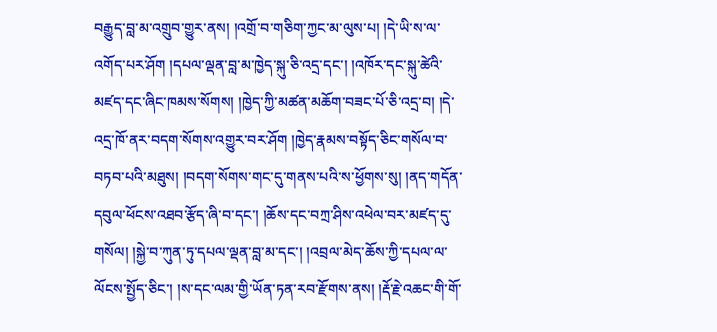བརྒྱུད་བླ་མ་འགྲུབ་གྱུར་ནས། །འགྲོ་བ་གཅིག་ཀྱང་མ་ལུས་པ། །དེ་ཡི་ས་ལ་འགོད་པར་ཤོག །དཔལ་ལྡན་བླ་མ་ཁྱེད་སྐུ་ཅི་འདྲ་དང་། །འཁོར་དང་སྐུ་ཚེའི་མཛད་དང་ཞིང་ཁམས་སོགས། །ཁྱེད་ཀྱི་མཚན་མཆོག་བཟང་པོ་ཅི་འདྲ་བ། །དེ་འདྲ་ཁོ་ནར་བདག་སོགས་འགྱུར་བར་ཤོག །ཁྱེད་རྣམས་བསྟོད་ཅིང་གསོལ་བ་བཏབ་པའི་མཐུས། །བདག་སོགས་གང་དུ་གནས་པའི་ས་ཕྱོགས་སུ། །ནད་གདོན་དབུལ་ཕོངས་འཐབ་རྩོད་ཞི་བ་དང་། །ཆོས་དང་བཀྲ་ཤིས་འཕེལ་བར་མཛད་དུ་གསོལ། །སྐྱེ་བ་ཀུན་ཏུ་དཔལ་ལྡན་བླ་མ་དང་། །འབྲལ་མེད་ཆོས་ཀྱི་དཔལ་ལ་ལོངས་སྤྱོད་ཅིང་། །ས་དང་ལམ་གྱི་ཡོན་ཏན་རབ་རྫོགས་ནས། །རྡོ་རྗེ་འཆང་གི་གོ་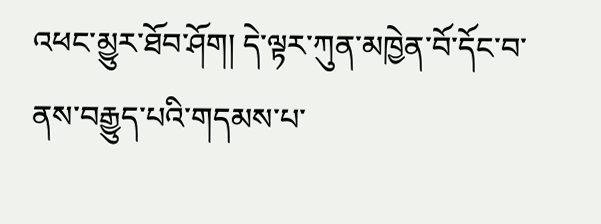འཕང་མྱུར་ཐོབ་ཤོག། དེ་ལྟར་ཀུན་མཁྱེན་བོ་དོང་བ་ནས་བརྒྱུད་པའི་གདམས་པ་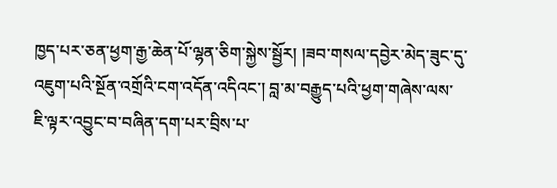ཁྱད་པར་ཅན་ཕྱག་རྒྱ་ཆེན་པོ་ལྷན་ཅིག་སྐྱེས་སྦྱོར། །ཟབ་གསལ་དབྱེར་མེད་ཟུང་དུ་འཇུག་པའི་སྔོན་འགྲོའི་ངག་འདོན་འདིའང་། བླ་མ་བརྒྱུད་པའི་ཕྱག་གཞེས་ལས་ཇི་ལྟར་འབྱུང་བ་བཞིན་དག་པར་བྲིས་པ་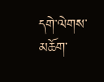དགེ་ལེགས་མཆོག་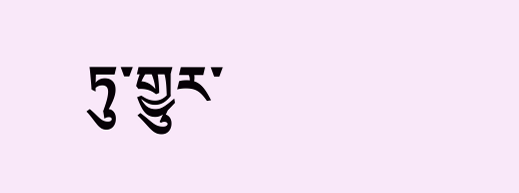ཏུ་གྱུར་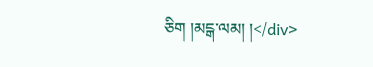ཅིག །མངྒ་ལམ། །</div>